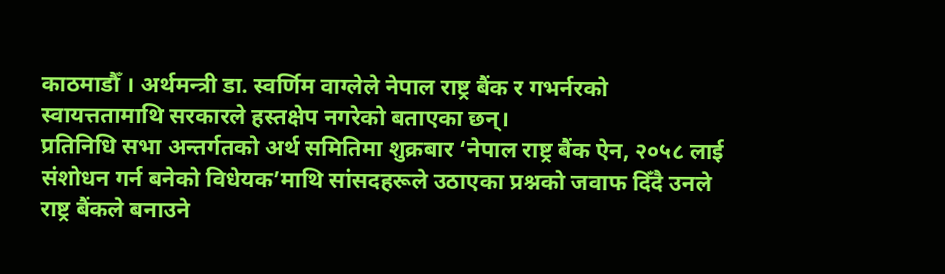काठमाडौँ । अर्थमन्त्री डा. स्वर्णिम वाग्लेले नेपाल राष्ट्र बैंक र गभर्नरको स्वायत्ततामाथि सरकारले हस्तक्षेप नगरेको बताएका छन्।
प्रतिनिधि सभा अन्तर्गतको अर्थ समितिमा शुक्रबार ‘नेपाल राष्ट्र बैंक ऐन, २०५८ लाई संशोधन गर्न बनेको विधेयक’माथि सांसदहरूले उठाएका प्रश्नको जवाफ दिँदै उनले राष्ट्र बैंकले बनाउने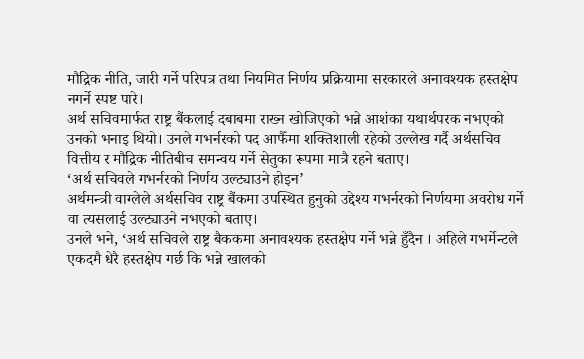मौद्रिक नीति, जारी गर्ने परिपत्र तथा नियमित निर्णय प्रक्रियामा सरकारले अनावश्यक हस्तक्षेप नगर्ने स्पष्ट पारे।
अर्थ सचिवमार्फत राष्ट्र बैंकलाई दबाबमा राख्न खोजिएको भन्ने आशंका यथार्थपरक नभएको उनको भनाइ थियो। उनले गभर्नरको पद आफैँमा शक्तिशाली रहेको उल्लेख गर्दै अर्थसचिव वित्तीय र मौद्रिक नीतिबीच समन्वय गर्ने सेतुका रूपमा मात्रै रहने बताए।
‘अर्थ सचिवले गभर्नरको निर्णय उल्ट्याउने होइन’
अर्थमन्त्री वाग्लेले अर्थसचिव राष्ट्र बैंकमा उपस्थित हुनुको उद्देश्य गभर्नरको निर्णयमा अवरोध गर्ने वा त्यसलाई उल्ट्याउने नभएको बताए।
उनले भने, ‘अर्थ सचिवले राष्ट्र बैककमा अनावश्यक हस्तक्षेप गर्ने भन्ने हुँदैन । अहिले गभर्मेन्टले एकदमै धेरै हस्तक्षेप गर्छ कि भन्ने खालको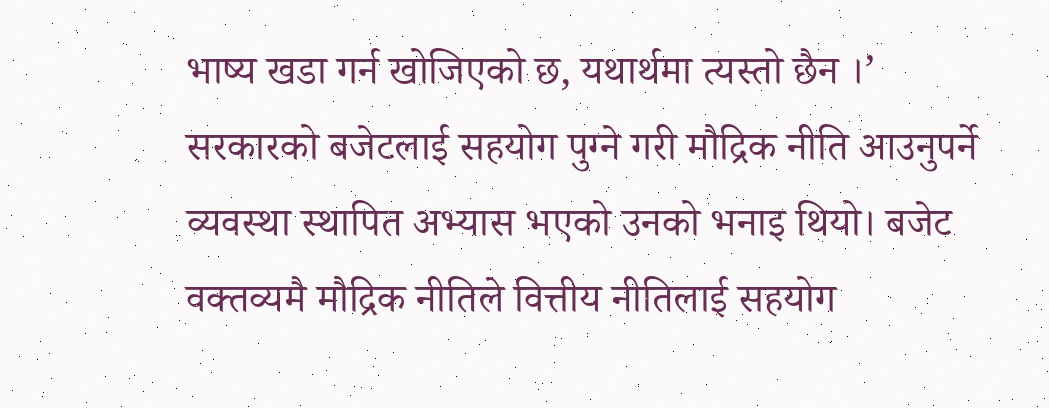भाष्य खडा गर्न खोजिएको छ, यथार्थमा त्यस्तो छैन ।’
सरकारको बजेटलाई सहयोग पुग्ने गरी मौद्रिक नीति आउनुपर्ने व्यवस्था स्थापित अभ्यास भएको उनको भनाइ थियो। बजेट वक्तव्यमै मौद्रिक नीतिले वित्तीय नीतिलाई सहयोग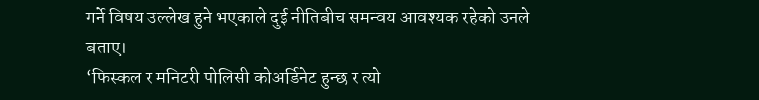गर्ने विषय उल्लेख हुने भएकाले दुई नीतिबीच समन्वय आवश्यक रहेको उनले बताए।
‘फिस्कल र मनिटरी पोलिसी कोअर्डिनेट हुन्छ र त्यो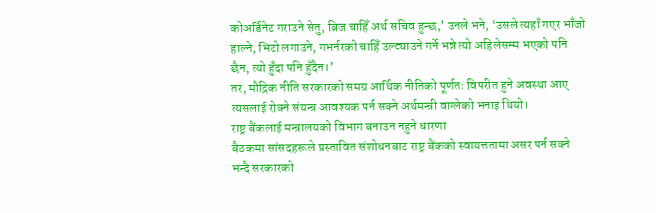कोअर्डिनेट गराउने सेतु, ब्रिज चाहिँ अर्थ सचिव हुन्छ,’ उनले भने, ‘उसले त्यहाँ गएर भाँजो हाल्ने, भिटो लगाउने, गभर्नरको चाहिँ उल्ट्याउने गर्ने भन्ने त्यो अहिलेसम्म भएको पनि छैन, त्यो हुँदा पनि हुँदैन।’
तर, मौद्रिक नीति सरकारको समग्र आर्थिक नीतिको पूर्णतः विपरीत हुने अवस्था आए त्यसलाई रोक्ने संयन्त्र आवश्यक पर्न सक्ने अर्थमन्त्री वाग्लेको भनाइ थियो।
राष्ट्र बैंकलाई मन्त्रालयको विभाग बनाउन नहुने धारणा
बैठकमा सांसदहरूले प्रस्तावित संशोधनबाट राष्ट्र बैंकको स्वायत्ततामा असर पर्न सक्ने भन्दै सरकारको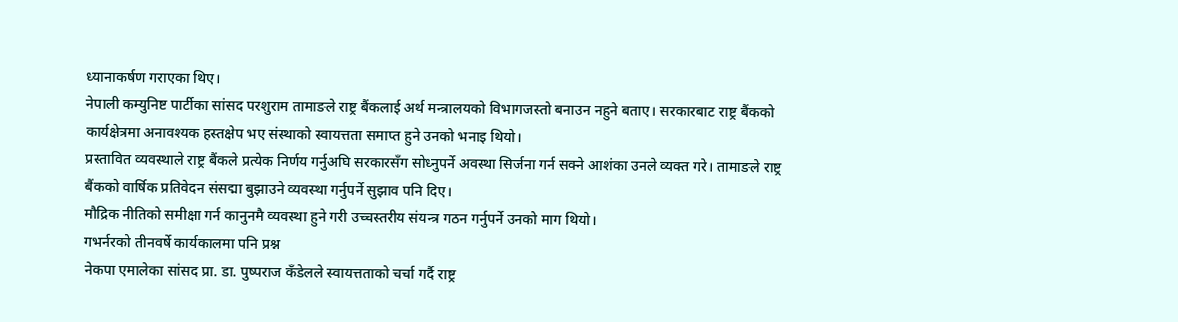ध्यानाकर्षण गराएका थिए।
नेपाली कम्युनिष्ट पार्टीका सांसद परशुराम तामाङले राष्ट्र बैंकलाई अर्थ मन्त्रालयको विभागजस्तो बनाउन नहुने बताए। सरकारबाट राष्ट्र बैंकको कार्यक्षेत्रमा अनावश्यक हस्तक्षेप भए संस्थाको स्वायत्तता समाप्त हुने उनको भनाइ थियो।
प्रस्तावित व्यवस्थाले राष्ट्र बैंकले प्रत्येक निर्णय गर्नुअघि सरकारसँग सोध्नुपर्ने अवस्था सिर्जना गर्न सक्ने आशंका उनले व्यक्त गरे। तामाङले राष्ट्र बैंकको वार्षिक प्रतिवेदन संसद्मा बुझाउने व्यवस्था गर्नुपर्ने सुझाव पनि दिए।
मौद्रिक नीतिको समीक्षा गर्न कानुनमै व्यवस्था हुने गरी उच्चस्तरीय संयन्त्र गठन गर्नुपर्ने उनको माग थियो।
गभर्नरको तीनवर्षे कार्यकालमा पनि प्रश्न
नेकपा एमालेका सांसद प्रा. डा. पुष्पराज कँडेलले स्वायत्तताको चर्चा गर्दै राष्ट्र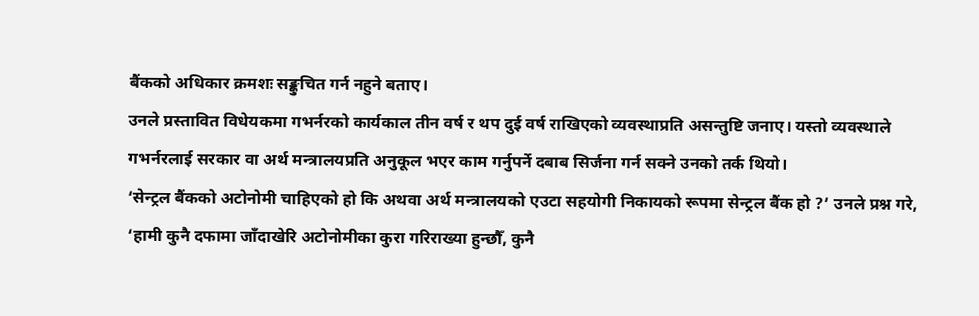बैंकको अधिकार क्रमशः सङ्कुचित गर्न नहुने बताए।
उनले प्रस्तावित विधेयकमा गभर्नरको कार्यकाल तीन वर्ष र थप दुई वर्ष राखिएको व्यवस्थाप्रति असन्तुष्टि जनाए। यस्तो व्यवस्थाले गभर्नरलाई सरकार वा अर्थ मन्त्रालयप्रति अनुकूल भएर काम गर्नुपर्ने दबाब सिर्जना गर्न सक्ने उनको तर्क थियो।
‘सेन्ट्रल बैंकको अटोनोमी चाहिएको हो कि अथवा अर्थ मन्त्रालयको एउटा सहयोगी निकायको रूपमा सेन्ट्रल बैंक हो ?’ उनले प्रश्न गरे, ‘हामी कुनै दफामा जाँदाखेरि अटोनोमीका कुरा गरिराख्या हुन्छौँ, कुनै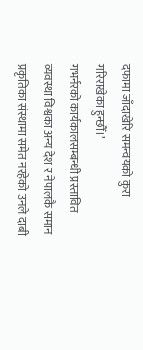दफामा जाँदाखेरि समन्वयको कुरा गरिराखेका हुन्छौँ।’
गभर्नरको कार्यकालसम्बन्धी प्रस्तावित व्यवस्था विश्वका अन्य देश र नेपालकै समान प्रकृतिका संस्थामा समेत नरहेको उनले दाबी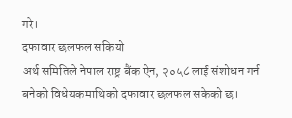गरे।
दफावार छलफल सकियो
अर्थ समितिले नेपाल राष्ट्र बैंक ऐन, २०५८ लाई संशोधन गर्न बनेको विधेयकमाथिको दफावार छलफल सकेको छ।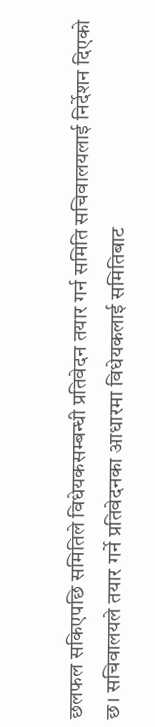छलफल सकिएपछि समितिले विधेयकसम्बन्धी प्रतिवेदन तयार गर्न समिति सचिवालयलाई निर्देशन दिएको छ। सचिवालयले तयार गर्ने प्रतिवेदनका आधारमा विधेयकलाई समितिबाट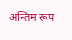अन्तिम रूप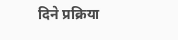दिने प्रक्रिया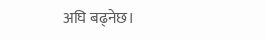अघि बढ्नेछ।